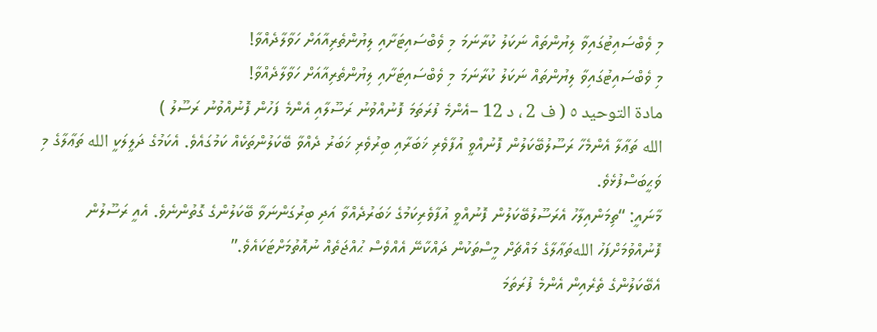މި ވެބްސައިޓުގައިވާ ލިޔުންތައް ނަކަލު ކުރާނަމަ މި ވެބްސައިޓަށާއި ލިޔުންތެރިއާއަށް ހަވާލާދެއްވާ!
މި ވެބްސައިޓުގައިވާ ލިޔުންތައް ނަކަލު ކުރާނަމަ މި ވެބްސައިޓަށާއި ލިޔުންތެރިއާއަށް ހަވާލާދެއްވާ!
مادة التوحيد ٥ ( ف 2 ، د 12 –އެންމެ ފުރަތަމަ ފޮނުއްވުނު ރަސޫލާއި އެންމެ ފަހުން ފޮނުއްވުނު ރަސޫލު )
الله ތަޢާލާ އެންމެހާ ރަސޫލުބޭކަލުން ފޮނުއްވީ އުފާވެރި ޚަބަރާއި ބިރުވެރި ޚަބަރު ދެއްވާ ބޭކަލުންތަކެއް ކަމުގައެވެ. އެކަމުގެ ދަލީލަކީ الله ތަޢާލާގެ މި ވަޙީބަސްފުޅެވެ.
މާނައީ: “ތިމަންއިލާހު އެރަސޫލުބޭކަލުން ފޮނުއްވީ އުފާވެރިކަމުގެ ޚަބަރުދެއްވާ އަދި ބިރުގަންނަވާ ބޭކަލުންގެ ގޮތުންނެވެ. އެއީ ރަސޫލުން ފޮނުއްވުމަށްފަހު اللهތަޢާލާގެ މައްޗަށް މީސްތަކުން ދައްކާނޭ އެއްވެސް ޙުއްޖަތެއް ނުއޮތުމަށްޓަކައެވެ.”
އެބޭކަލުންގެ ތެރެއިން އެންމެ ފުރަތަމަ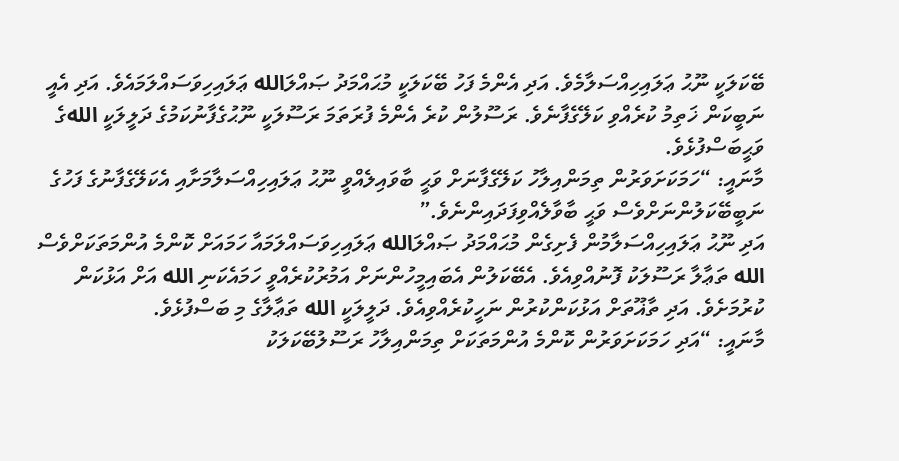ބޭކަލަކީ ނޫޙު ޢަލައިހިއްސަލާމެވެ. އަދި އެންމެ ފަހު ބޭކަލަކީ މުޙައްމަދު ޞައްލަالله ޢަލައިހިވަސައްލަމައެވެ. އަދި އެއީ ނަބީކަން ޚަތިމު ކުރެއްވި ކަލޭގެފާނެވެ. ރަސޫލުން ކުރެ އެންމެ ފުރަތަމަ ރަސޫލަކީ ނޫޙުގެފާނުކަމުގެ ދަލީލަކީ اللهގެ ވަޙީބަސްފުޅެވެ.
މާނައީ: “ހަމަކަށަވަރުން ތިމަންއިލާހު ކަލޭގެފާނަށް ވަޙީ ބާވައިލެއްވީ ނޫޙު ޢަލައިހިއްސަލާމަށާއި އެކަލޭގެފާނުގެ ފަހުގެ ނަބީބޭކަލުންނަށްވެސް ވަޙީ ބާވާލެއްވިފަދައިންނެވެ.”
އަދި ނޫޙު ޢަލައިހިއްސަލާމުން ފެށިގެން މުޙައްމަދު ޞައްލަالله ޢަލައިހިވަސައްލަމައާ ހަމައަށް ކޮންމެ އުންމަތަކަށްވެސް الله ތަޢާލާ ރަސޫލަކު ފޮނުއްވިއެވެ. އެބޭކަލުން އެބައިމީހުންނަށް އަމުރުކުރެއްވީ ހަމައެކަނި الله އަށް އަޅުކަން ކުރުމަށެވެ. އަދި ތާޣޫތަށް އަޅުކަންކުރުން ނަހީކުރެއްވިއެވެ. ދަލީލަކީ الله ތަޢާލާގެ މި ބަސްފުޅެވެ.
މާނައީ: “އަދި ހަމަކަށަވަރުން ކޮންމެ އުންމަތަކަށް ތިމަންއިލާހު ރަސޫލުބޭކަލަކު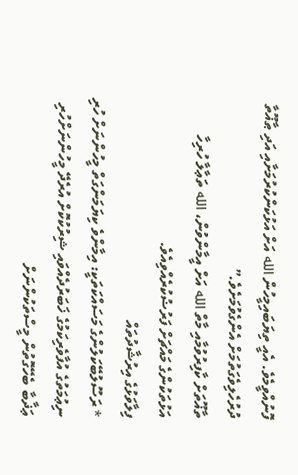ފޮނުއްވީމެވެ. އެއީ ތިޔަބައިމީހުން الله އަށް އަޅުކަންކުރުމަށާއި އަދި ޠާޣޫތާ ދުރުހެލިވެގަތުމަށް އެންގެވުމަށެވެ.”
ތާޣޫތަށް ކާފިރުވުމާއި މާތް الله އަށް އީމާންވުން، الله ތަޢާލާ ހުރިހާ އަޅުތަކުންގެ މައްޗަށް ފަރުޟުކުރެއްވިއެވެ.
ފިލާވަޅުގެ އިރުޝާދުތައް
* ރަސޫލުބޭކަލުންގެ މަސައްކަތަކީ: އިމާންވެ ކިޔަމަންގަތް މީހުންނަށް ހުރި ނިޢުމަތުގެ އުފާވެރިކަމުގެ ޚަބަރުދެއްވައި ޝިރުކުކޮށް އުރެދޭ މީހުންނަށްހުރި ޢަޛާބާ ބެހޭގޮތުން މީސްތަކުންނަށް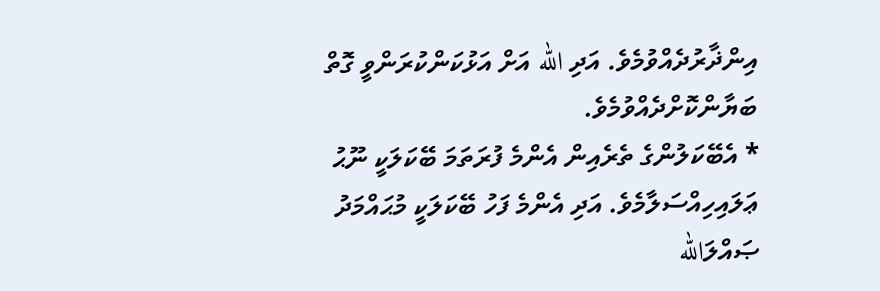އިންޛާރުދެއްވުމެވެ. އަދި الله އަށް އަޅުކަންކުރަންވީ ގޮތް ބަޔާންކޮށްދެއްވުމެވެ.
* އެބޭކަލުންގެ ތެރެއިން އެންމެ ފުރަތަމަ ބޭކަލަކީ ނޫޙު ޢަލައިހިއްސަލާމެވެ. އަދި އެންމެ ފަހު ބޭކަލަކީ މުޙައްމަދު ޞައްލަالله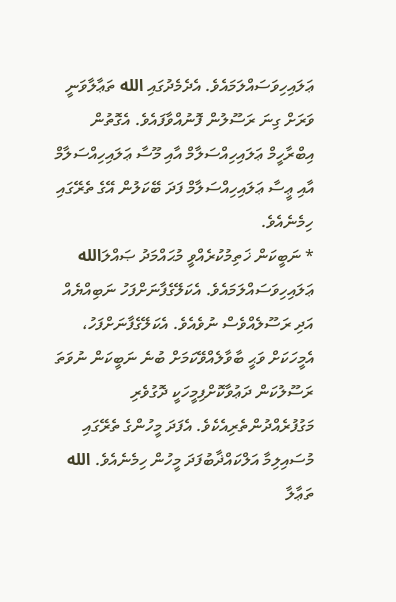ޢަލައިހިވަސައްލަމައެވެ. އެދެމެދުގައި الله ތަޢާލާވަނީ ވަރަށް ގިނަ ރަސޫލުން ފޮނުއްވާފައެވެ. އެގޮތުން އިބްރާހީމް ޢަލައިހިއްސަލާމް އާއި މޫސާ ޢަލައިހިއްސަލާމް އާއި ޢީސާ ޢަލައިހިއްސަލާމް ފަދަ ބޭކަލުން އޭގެ ތެރޭގައި ހިމެނެއެވެ.
* ނަބީކަން ޚަތިމުކުރެއްވީ މުޙައްމަދު ޞައްލަالله ޢަލައިހިވަސައްލަމައެވެ. އެކަލޭގެފާނަށްފަހު ނަބިއްޔެއް އަދި ރަސޫލެއްވެސް ނުވެއެވެ. އެކަލޭގެފާނަށްފަހު، އެމީހަކަށް ވަޙީ ބާވާލެއްވޭކަމަށް ބުނެ ނަބީކަން ނުވަތަ ރަސޫލުކަން ދަޢުވާކޮށްފިމީހަކީ ދޮގުވެރި މަގުފުރެއްދުންތެރިއެކެވެ. އެފަދަ މީހުންގެ ތެރޭގައި މުސައިލިމާ އަލްކައްޛާބުފަދަ މީހުން ހިމެނެއެވެ. الله ތަޢާލާ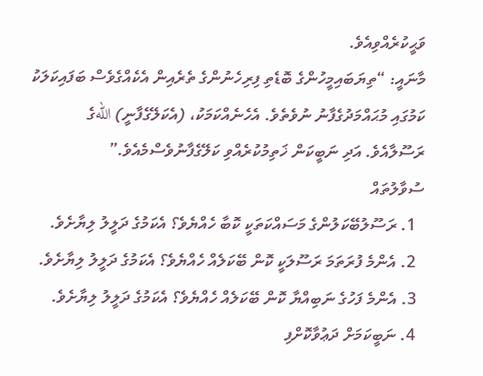ވަޙީކުރެއްވިއެވެ.
މާނައީ: “ތިޔަބައިމީހުންގެ ބޮޑެތި ފިރިހެނުންގެ ތެރެއިން އެކެއްގެވެސް ބަފައިކަލަކު ކަމުގައި މުޙައްމަދުގެފާނު ނުވެތެވެ. އެހެނެއްކަމަކު، (އެކަލޭގެފާނީ) اللهގެ ރަސޫލާއެވެ. އަދި ނަބީކަން ޚަތިމުކުރެއްވި ކަލޭގެފާނުވެސްމެއެވެ.”
ސުވާލުތައް
  1. ރަސޫލުބޭކަލުންގެ މަސައްކަތަކީ ކޮބާ ހެއްޔެވެ؟ އެކަމުގެ ދަލީލު ލިޔާށެވެ.
  2. އެންމެ ފުރަތަމަ ރަސޫލަކީ ކޮން ބޭކަލެއް ހެއްޔެވެ؟ އެކަމުގެ ދަލީލު ލިޔާށެވެ.
  3. އެންމެ ފަހުގެ ނަބިއްޔާ ކޮން ބޭކަލެއް ހެއްޔެވެ؟ އެކަމުގެ ދަލީލު ލިޔާށެވެ.
  4. ނަބީކަމަށް ދަޢުވާކޮށްފި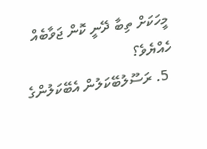މީހަކަށް ތިބާ ދޭނީ ކޮން ޖަވާބެއް ހެއްޔެވެ؟
  5. ރަސޫލުބޭކަލުން އެބޭކަލުންގެ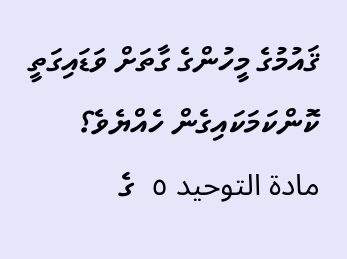ޤައުމުގެ މީހުންގެ ގާތަށް ވަޑައިގަތީ ކޮންކަމަކައިގެން ހެއްޔެވެ؟
مادة التوحيد ٥  ގެ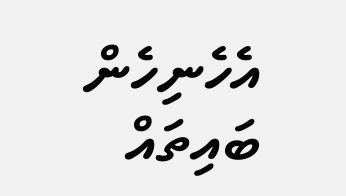އެހެނިހެން ބައިތައް